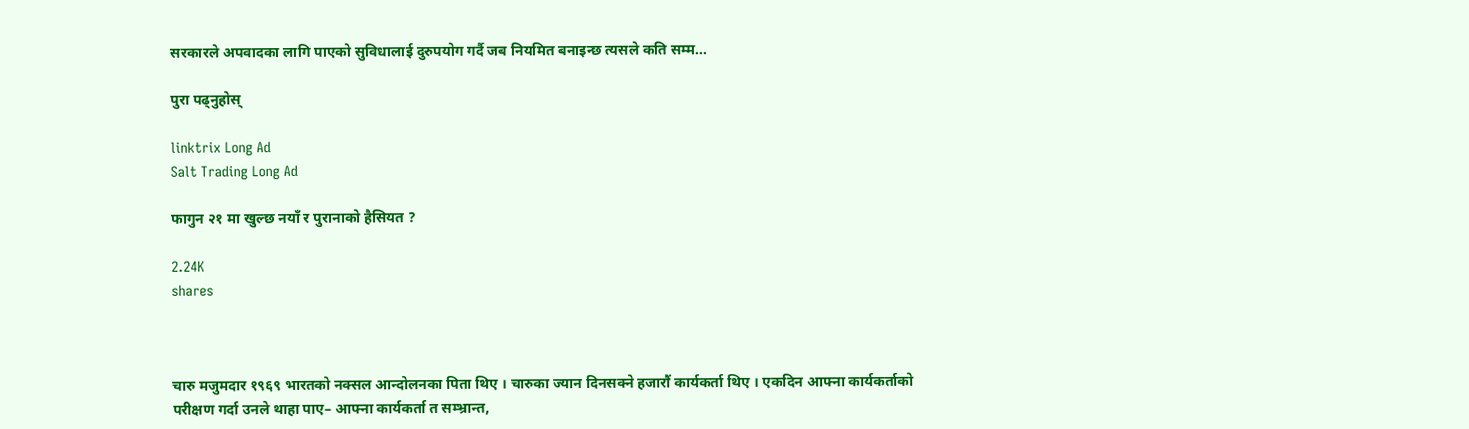सरकारले अपवादका लागि पाएको सुविधालाई दुरुपयोग गर्दै जब नियमित बनाइन्छ त्यसले कति सम्म...

पुरा पढ्नुहोस्

linktrix Long Ad
Salt Trading Long Ad

फागुन २१ मा खुल्छ नयाँ र पुरानाको हैसियत ?

2.24K
shares



चारु मजुमदार १९६९ भारतको नक्सल आन्दोलनका पिता थिए । चारुका ज्यान दिनसक्ने हजारौं कार्यकर्ता थिए । एकदिन आफ्ना कार्यकर्ताको परीक्षण गर्दा उनले थाहा पाए– आफ्ना कार्यकर्ता त सम्भ्रान्त,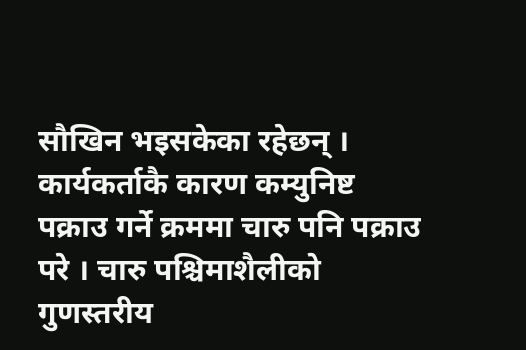सौखिन भइसकेका रहेछन् । कार्यकर्ताकै कारण कम्युनिष्ट पक्राउ गर्ने क्रममा चारु पनि पक्राउ परे । चारु पश्चिमाशैलीको गुणस्तरीय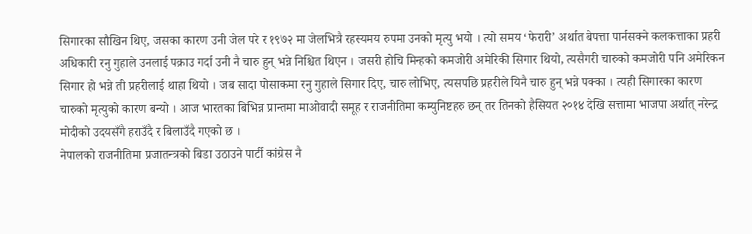सिगारका सौखिन थिए, जसका कारण उनी जेल परे र १९७२ मा जेलभित्रै रहस्यमय रुपमा उनको मृत्यु भयो । त्यो समय ‘फेरारी’ अर्थात बेपत्ता पार्नसक्ने कलकत्ताका प्रहरी अधिकारी रनु गुहाले उनलाई पक्राउ गर्दा उनी नै चारु हुन् भन्ने निश्चित थिएन । जसरी होचि मिन्हको कमजोरी अमेरिकी सिगार थियो, त्यसैगरी चारुको कमजोरी पनि अमेरिकन सिगार हो भन्ने ती प्रहरीलाई थाहा थियो । जब सादा पोसाकमा रनु गुहाले सिगार दिए, चारु लोभिए, त्यसपछि प्रहरीले यिनै चारु हुन् भन्ने पक्का । त्यही सिगारका कारण चारुको मृत्युको कारण बन्यो । आज भारतका बिभिन्न प्रान्तमा माओवादी समूह र राजनीतिमा कम्युनिष्टहरु छन् तर तिनको हैसियत २०१४ देखि सत्तामा भाजपा अर्थात् नरेन्द्र मोदीको उदयसँगै हराउँदै र बिलाउँदै गएको छ ।
नेपालको राजनीतिमा प्रजातन्त्रको बिडा उठाउने पार्टी कांग्रेस नै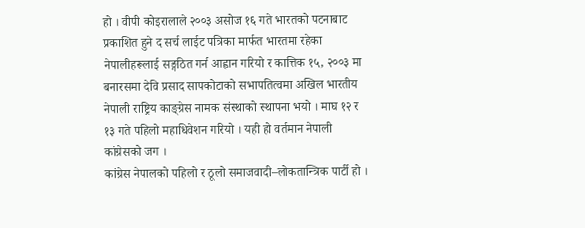हो । वीपी कोइरालाले २००३ असोज १६ गते भारतको पटनाबाट प्रकाशित हुने द सर्च लाईट पत्रिका मार्फत भारतमा रहेका नेपालीहरूलाई सङ्गठित गर्न आह्वान गरियो र कात्तिक १५, २००३ मा बनारसमा देवि प्रसाद सापकोटाको सभापतित्वमा अखिल भारतीय नेपाली राष्ट्रिय काङ्ग्रेस नामक संस्थाको स्थापना भयो । माघ १२ र १३ गते पहिलो महाधिवेशन गरियो । यही हो वर्तमान नेपाली कांग्रेसको जग ।
कांग्रेस नेपालको पहिलो र ठूलो समाजवादी–लोकतान्त्रिक पार्टी हो ।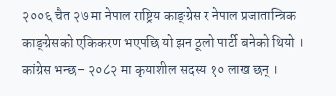२००६ चैत २७ मा नेपाल राष्ट्रिय काङ्ग्रेस र नेपाल प्रजातान्त्रिक काङ्ग्रेसको एकिकरण भएपछि यो झन ठूलो पार्टी बनेको थियो । कांग्रेस भन्छ– २०८२ मा कृयाशील सदस्य १० लाख छन् ।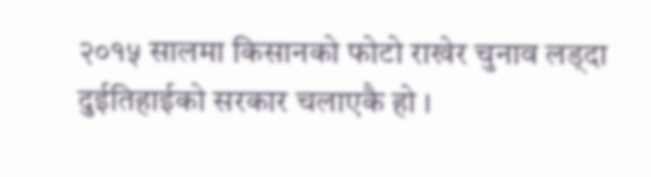२०१५ सालमा किसानको फोटो राखेर चुनाव लड्दा दुईतिहाईको सरकार चलाएकै हो ।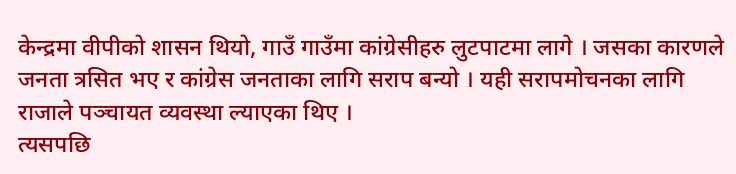केन्द्रमा वीपीको शासन थियो, गाउँ गाउँमा कांग्रेसीहरु लुटपाटमा लागे । जसका कारणले जनता त्रसित भए र कांग्रेस जनताका लागि सराप बन्यो । यही सरापमोचनका लागि राजाले पञ्चायत व्यवस्था ल्याएका थिए ।
त्यसपछि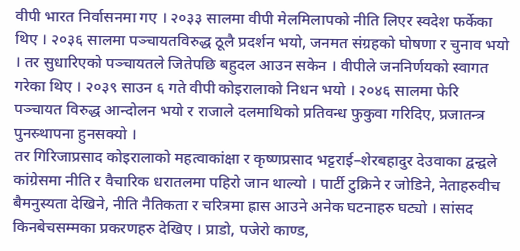वीपी भारत निर्वासनमा गए । २०३३ सालमा वीपी मेलमिलापको नीति लिएर स्वदेश फर्केका थिए । २०३६ सालमा पञ्चायतविरुद्ध ठूलै प्रदर्शन भयो, जनमत संग्रहको घोषणा र चुनाव भयो । तर सुधारिएको पञ्चायतले जितेपछि बहुदल आउन सकेन । वीपीले जननिर्णयको स्वागत गरेका थिए । २०३९ साउन ६ गते वीपी कोइरालाको निधन भयो । २०४६ सालमा फेरि पञ्चायत विरुद्ध आन्दोलन भयो र राजाले दलमाथिको प्रतिवन्ध फुकुवा गरिदिए, प्रजातन्त्र पुनस्र्थापना हुनसक्यो ।
तर गिरिजाप्रसाद कोइरालाको महत्वाकांक्षा र कृष्णप्रसाद भट्टराई–शेरबहादुर देउवाका द्वन्द्वले कांग्रेसमा नीति र वैचारिक धरातलमा पहिरो जान थाल्यो । पार्टी टुक्रिने र जोडिने, नेताहरुवीच बैमनुस्यता देखिने, नीति नैतिकता र चरित्रमा ह्रास आउने अनेक घटनाहरु घट्यो । सांसद किनबेचसम्मका प्रकरणहरु देखिए । प्राडो, पजेरो काण्ड,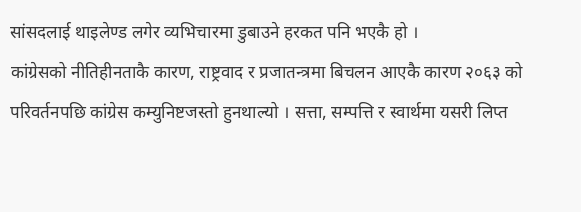सांसदलाई थाइलेण्ड लगेर व्यभिचारमा डुबाउने हरकत पनि भएकै हो ।
कांग्रेसको नीतिहीनताकै कारण, राष्ट्रवाद र प्रजातन्त्रमा बिचलन आएकै कारण २०६३ को परिवर्तनपछि कांग्रेस कम्युनिष्टजस्तो हुनथाल्यो । सत्ता, सम्पत्ति र स्वार्थमा यसरी लिप्त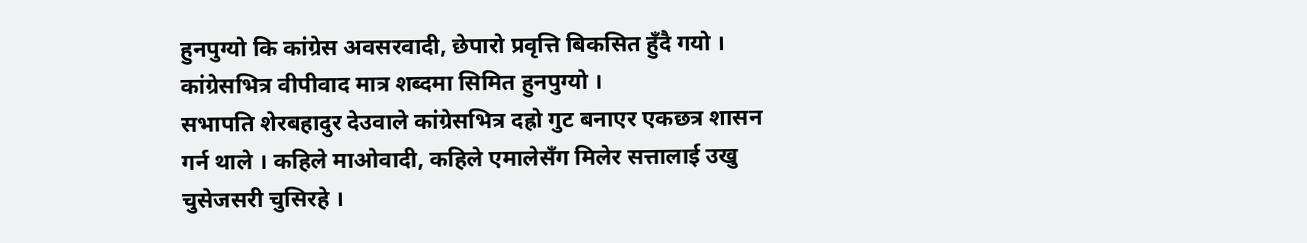हुनपुग्यो कि कांग्रेस अवसरवादी, छेपारो प्रवृत्ति बिकसित हुँदै गयो । कांग्रेसभित्र वीपीवाद मात्र शब्दमा सिमित हुनपुग्यो ।
सभापति शेरबहादुर देउवाले कांग्रेसभित्र दह्रो गुट बनाएर एकछत्र शासन गर्न थाले । कहिले माओवादी, कहिले एमालेसँग मिलेर सत्तालाई उखु चुसेजसरी चुसिरहे ।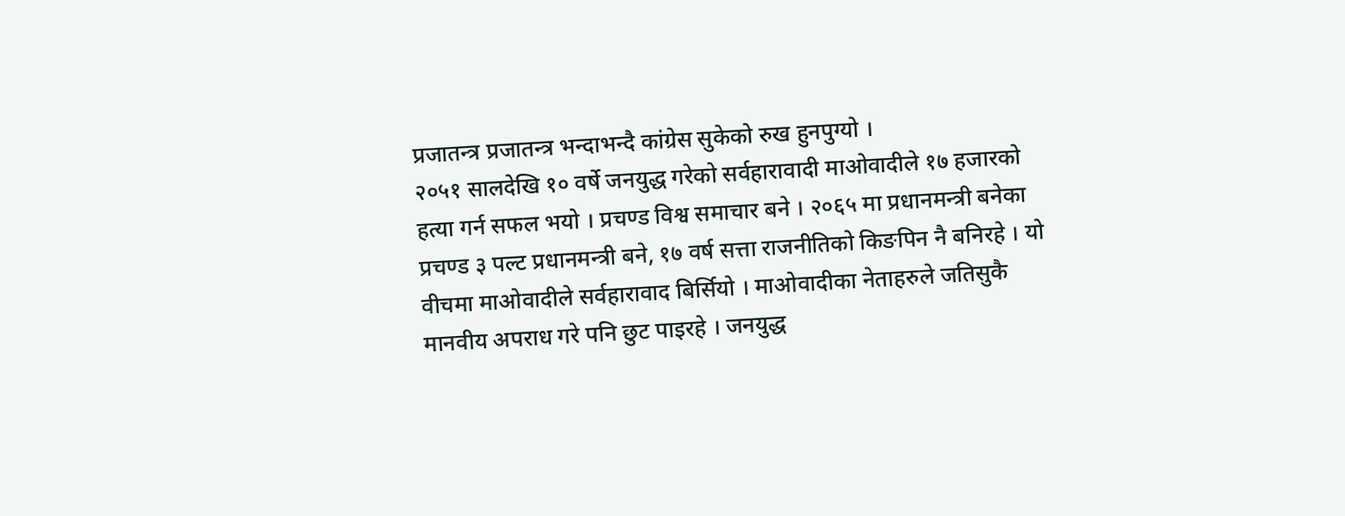प्रजातन्त्र प्रजातन्त्र भन्दाभन्दै कांग्रेस सुकेको रुख हुनपुग्यो ।
२०५१ सालदेखि १० वर्षे जनयुद्ध गरेको सर्वहारावादी माओवादीले १७ हजारको हत्या गर्न सफल भयो । प्रचण्ड विश्व समाचार बने । २०६५ मा प्रधानमन्त्री बनेका प्रचण्ड ३ पल्ट प्रधानमन्त्री बने, १७ वर्ष सत्ता राजनीतिको किङपिन नै बनिरहे । यो वीचमा माओवादीले सर्वहारावाद बिर्सियो । माओवादीका नेताहरुले जतिसुकै मानवीय अपराध गरे पनि छुट पाइरहे । जनयुद्ध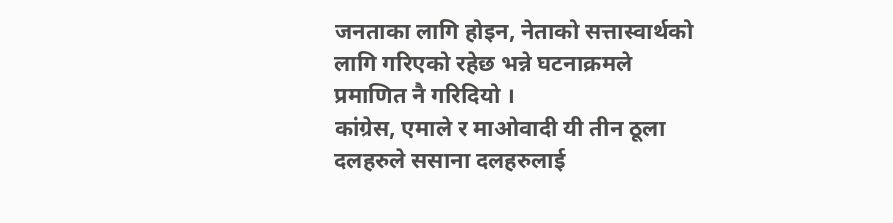जनताका लागि होइन, नेताको सत्तास्वार्थको लागि गरिएको रहेछ भन्ने घटनाक्रमले प्रमाणित नै गरिदियो ।
कांग्रेस, एमाले र माओवादी यी तीन ठूला दलहरुले ससाना दलहरुलाई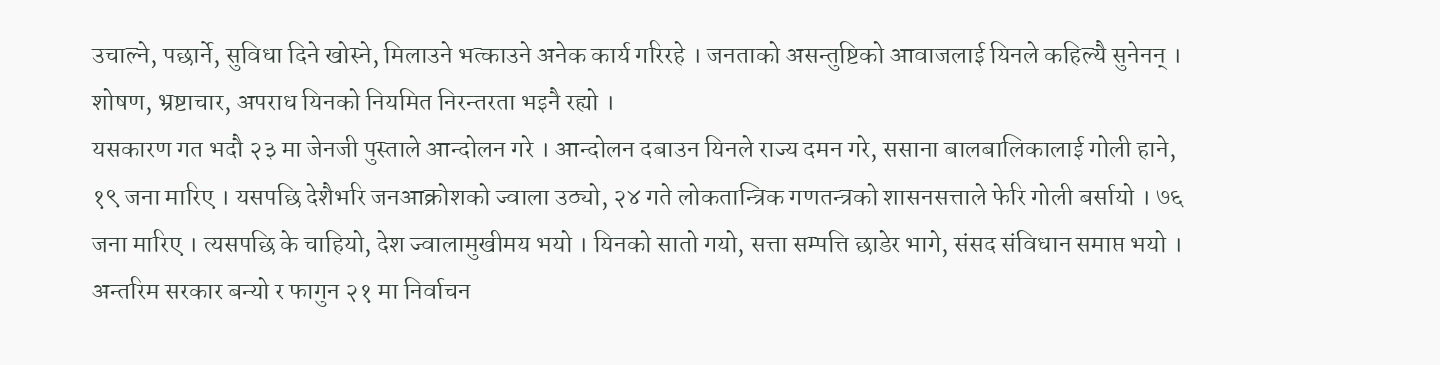उचाल्ने, पछार्ने, सुविधा दिने खोस्ने, मिलाउने भत्काउने अनेक कार्य गरिरहे । जनताको असन्तुष्टिको आवाजलाई यिनले कहिल्यै सुनेनन् । शोषण, भ्रष्टाचार, अपराध यिनको नियमित निरन्तरता भइनै रह्यो ।
यसकारण गत भदौ २३ मा जेनजी पुस्ताले आन्दोलन गरे । आन्दोलन दबाउन यिनले राज्य दमन गरे, ससाना बालबालिकालाई गोली हाने, १९ जना मारिए । यसपछि देशैभरि जनआक्रोशको ज्वाला उठ्यो, २४ गते लोकतान्त्रिक गणतन्त्रको शासनसत्ताले फेरि गोली बर्सायो । ७६ जना मारिए । त्यसपछि के चाहियो, देश ज्वालामुखीमय भयो । यिनको सातो गयो, सत्ता सम्पत्ति छाडेर भागे, संसद संविधान समाप्त भयो । अन्तरिम सरकार बन्यो र फागुन २१ मा निर्वाचन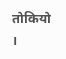तोकियो ।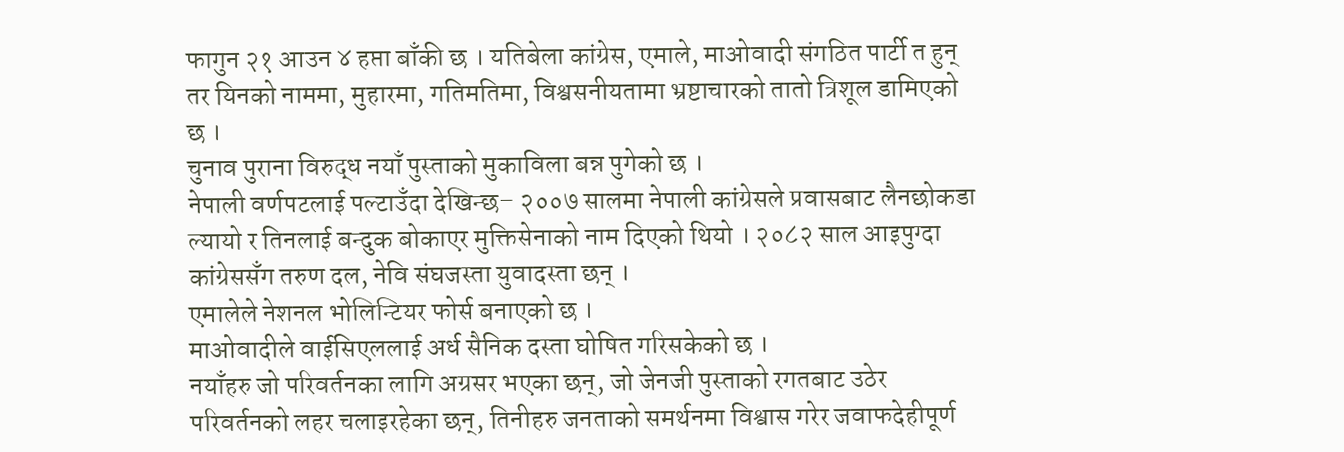फागुन २१ आउन ४ हप्ता बाँकी छ । यतिबेला कांग्रेस, एमाले, माओवादी संगठित पार्टी त हुन् तर यिनको नाममा, मुहारमा, गतिमतिमा, विश्वसनीयतामा भ्रष्टाचारको तातो त्रिशूल डामिएको छ ।
चुनाव पुराना विरुद्ध नयाँ पुस्ताको मुकाविला बन्न पुगेको छ ।
नेपाली वर्णपटलाई पल्टाउँदा देखिन्छ– २००७ सालमा नेपाली कांग्रेसले प्रवासबाट लैनछोकडा ल्यायो र तिनलाई बन्दुक बोकाएर मुक्तिसेनाको नाम दिएको थियो । २०८२ साल आइपुग्दा कांग्रेससँग तरुण दल, नेवि संघजस्ता युवादस्ता छन् ।
एमालेले नेशनल भोलिन्टियर फोर्स बनाएको छ ।
माओवादीले वाईसिएललाई अर्ध सैनिक दस्ता घोषित गरिसकेको छ ।
नयाँहरु जो परिवर्तनका लागि अग्रसर भएका छन्, जो जेनजी पुस्ताको रगतबाट उठेर परिवर्तनको लहर चलाइरहेका छन्, तिनीहरु जनताको समर्थनमा विश्वास गरेर जवाफदेहीपूर्ण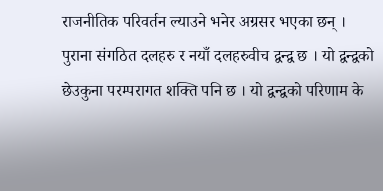राजनीतिक परिवर्तन ल्याउने भनेर अग्रसर भएका छन् ।
पुराना संगठित दलहरु र नयाँ दलहरुवीच द्वन्द्व छ । यो द्वन्द्वको छेउकुना परम्परागत शक्ति पनि छ । यो द्वन्द्वको परिणाम के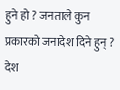हुने हो ? जनताले कुन प्रकारको जनादेश दिने हुन् ? देश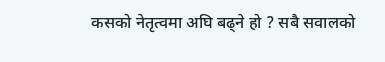कसको नेतृत्वमा अघि बढ्ने हो ? सबै सवालको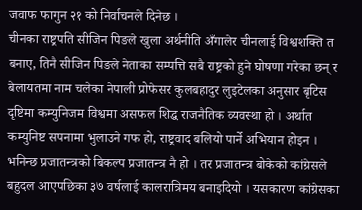जवाफ फागुन २१ को निर्वाचनले दिनेछ ।
चीनका राष्ट्रपति सीजिन पिङले खुला अर्थनीति अँगालेर चीनलाई विश्वशक्ति त बनाए, तिनै सीजिन पिङले नेताका सम्पत्ति सबै राष्ट्रको हुने घोषणा गरेका छन् र बेलायतमा नाम चलेका नेपाली प्रोफेसर कुलबहादुर लुइटेलका अनुसार बृटिस दृष्टिमा कम्युनिजम विश्वमा असफल शिद्ध राजनैतिक व्यवस्था हो । अर्थात कम्युनिष्ट सपनामा भुलाउने गफ हो, राष्ट्रवाद बलियो पार्ने अभियान होइन ।
भनिन्छ प्रजातन्त्रको बिकल्प प्रजातन्त्र नै हो । तर प्रजातन्त्र बोकेको कांग्रेसले बहुदल आएपछिका ३७ वर्षलाई कालरात्रिमय बनाइदियो । यसकारण कांग्रेसका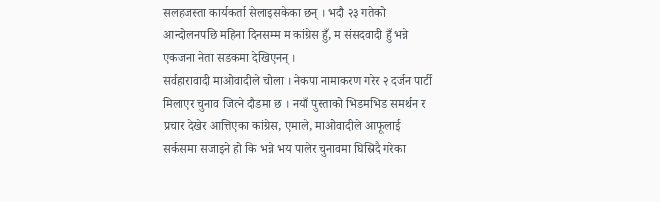सलहजस्ता कार्यकर्ता सेलाइसकेका छन् । भदौ २३ गतेको आन्दोलनपछि महिना दिनसम्म म कांग्रेस हुँ, म संसदवादी हुँ भन्ने एकजना नेता सडकमा देखिएनन् ।
सर्वहारावादी माओवादीले चोला । नेकपा नामाकरण गरेर २ दर्जन पार्टी मिलाएर चुनाव जित्ने दौडमा छ । नयाँ पुस्ताको भिडमभिड समर्थन र प्रचार देखेर आत्तिएका कांग्रेस, एमाले, माओवादीले आफूलाई सर्कसमा सजाइने हो कि भन्ने भय पालेर चुनावमा घिस्रिदै गरेका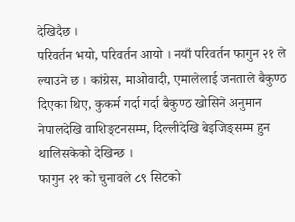देखिदैछ ।
परिवर्तन भयो, परिवर्तन आयो । नयाँ परिवर्तन फागुन २१ ले ल्याउने छ । कांग्रेस, माओवादी, एमालेलाई जनताले बैकुण्ठ दिएका थिए, कुकर्म गर्दा गर्दा बैकुण्ठ खोसिने अनुमान नेपालदेखि वाशिङ्टनसम्म, दिल्लीदेखि बेइजिङ्सम्म हुन थालिसकेको देखिन्छ ।
फागुन २१ को चुनावले ८९ सिटको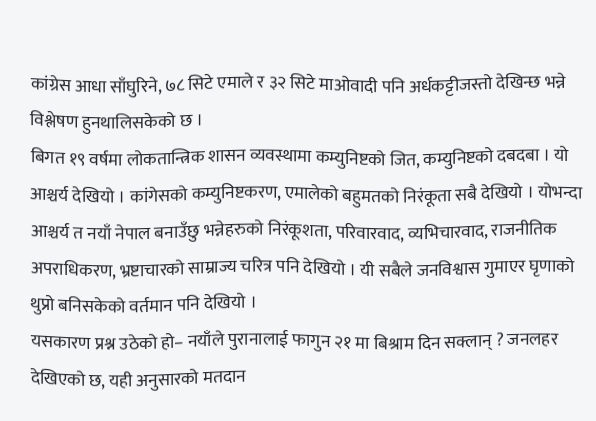कांग्रेस आधा साँघुरिने, ७८ सिटे एमाले र ३२ सिटे माओवादी पनि अर्धकट्टीजस्तो देखिन्छ भन्ने विश्लेषण हुनथालिसकेको छ ।
बिगत १९ वर्षमा लोकतान्त्रिक शासन व्यवस्थामा कम्युनिष्टको जित, कम्युनिष्टको दबदबा । यो आश्चर्य देखियो । कांगेसको कम्युनिष्टकरण, एमालेको बहुमतको निरंकूता सबै देखियो । योभन्दा आश्चर्य त नयाँ नेपाल बनाउँछु भन्नेहरुको निरंकूशता, परिवारवाद, व्यभिचारवाद, राजनीतिक अपराधिकरण, भ्रष्टाचारको साम्राज्य चरित्र पनि देखियो । यी सबैले जनविश्वास गुमाएर घृणाको थुप्रो बनिसकेको वर्तमान पनि देखियो ।
यसकारण प्रश्न उठेको हो– नयाँले पुरानालाई फागुन २१ मा बिश्राम दिन सक्लान् ? जनलहर देखिएको छ, यही अनुसारको मतदान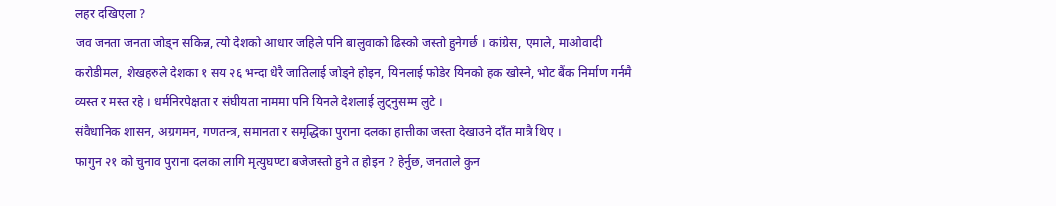लहर दखिएला ?
जव जनता जनता जोड्न सकिन्न, त्यो देशको आधार जहिले पनि बालुवाको ढिस्को जस्तो हुनेगर्छ । कांग्रेस, एमाले, माओवादी करोडीमल, शेखहरुले देशका १ सय २६ भन्दा धेरै जातिलाई जोड्ने होइन, यिनलाई फोडेर यिनको हक खोस्ने, भोट बैंक निर्माण गर्नमै व्यस्त र मस्त रहे । धर्मनिरपेक्षता र संघीयता नाममा पनि यिनले देशलाई लुट्नुसम्म लुटे ।
संवैधानिक शासन, अग्रगमन, गणतन्त्र, समानता र समृद्धिका पुराना दलका हात्तीका जस्ता देखाउने दाँत मात्रै थिए ।
फागुन २१ को चुनाव पुराना दलका लागि मृत्युघण्टा बजेजस्तो हुने त होइन ? हेर्नुछ, जनताले कुन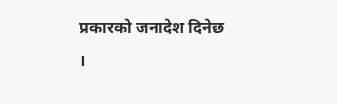प्रकारको जनादेश दिनेछ ।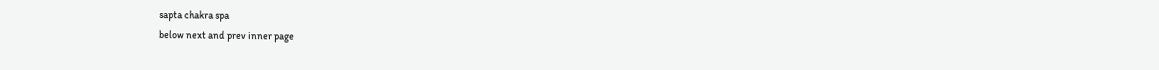sapta chakra spa
below next and prev inner page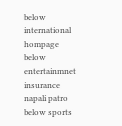below international hompage
below entertainmnet insurance
napali patro below sports